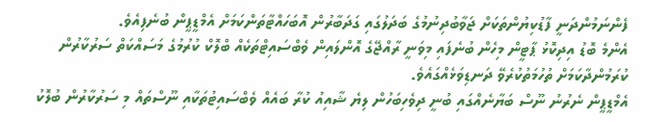ފެންނަމުންދަނީ ފާޑުކިޔުންތަކަށް ޖަވާބުދިނުމުގެ ބަދަލުގައި ގަދަބާރުން އޮބަހައްޓާތަންކަމަށް އެމްޑީޕީން ބުނެފިއެވެ.
އެންމެ ބޮޑު އިދިކޮޅު ޕާޓީން މިހެން ބުނެފައި މިވަނީ ރާއްޖޭގެ އޮންލައިން ވެބްސައިޓްތަކެއް ބްލޮކް ކުރުމުގެ މަސައްކަތް ސަރުކާރުން ކުރަމުންދާކަމަށް ތުހުމަތުކުރެވޭ ދަނޑިވަޅެއްގައެވެ.
އެމްޑީޕީން ނެރުނު ނޫސް ބަޔާނެއްގައި ބުނީ ދިވެހިބަހުން ލިޔެ ޝާއިއު ކުރާ ބައެއް ވެބްސައިޓުތަކާއި ނޫސްތައް މި ސަރުކާރުން ބުލޮކު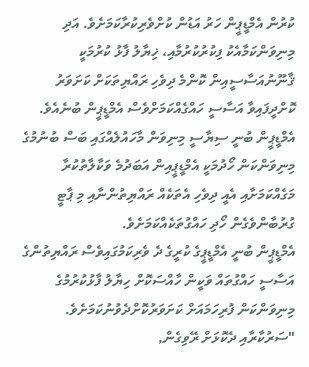ކުރުން އެމްޑީޕީން ހަރު އަޑުން ކުށްވެރިކުރާކަމަށެވެ. އަދި މިނިވަންކަމާއެކު ފިކުރުކުރުމާއި، ޚިޔާލު ފާޅު ކުރުމަކީ ޤާނޫނުއަސާސީއިން ކޮންމެ ދިވެހި ރައްޔިތަކަށް ކަށަވަރު ކޮށްދީފައިވާ އަސާސީ ހައްގެއްކަމަށްވެސް އެމްޑީޕީން ބުނެއެވެ.
އެމްޑީޕީން ބުނީ ސިޔާސީ މިނިވަން މާހައުލެއްގައި ބަސް ބުނުމުގެ މިނިވަންކަން ހޯދުމަކީ އެމްޑީޕީއިން އަބަދުމެ ވަކާލާތުކުރާ މަގެއްކަމަށާއި އެއީ ދިވެހި އެތަކެއް ރައްޔިތުންނާއި މި ޕާޓީ ގުރުބާންވެގެން ހޯދި ހައްގުތަކެއްކަމަށެވެ.
އެމްޑީޕީން ބުނީ އެމްޑީޕީގެ ކުރީގެ ދެ ވެރިކަމުގައިވެސް ރައްޔިތުންގެ އަސާސީ ހައްގުތައް ވަކީން ހާއްސަކޮށް ހިޔާލު ފާޅުކުރުމުގެ މިނިވަންކަން ފުރިހަމައަށް ކަށަވަރުކޮށްދެވުނުކަމަށެވެ.
"ސަރުކާރާއި ދެކޮޅަށް ރޭވިގެން,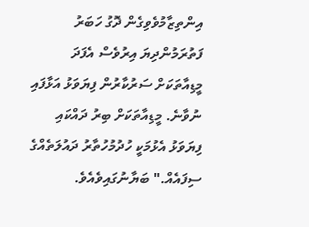އިންތިޒާމުވެވިގެން ދޮގު ހަބަރު ފަތުރަމުންދިޔަ އިރުވެސް އެފަދަ މީޑިއާތަކަށް ސަރުކާރުން ފިޔަވަޅު އަޅާފައި ނުވާނެ. މީޑިއާތަކަށް ބިރު ދައްކައި ފިޔަވަޅު އެޅުމަކީ ހުދުމުހުތާރު ދައުލަތެއްގެ ސިފައެއް." ބަޔާނުގައިވެއެވެ.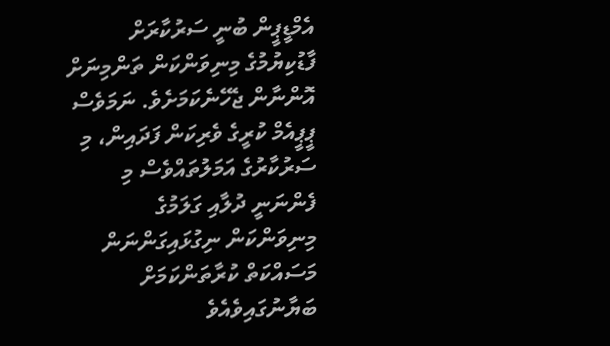އެމްޑީޕީން ބުނީ ސަރުކާރަށް ފާޑުކިޔުމުގެ މިނިވަންކަން ތަންމިނަށް އޮންނާން ޖެހޭނެކަމަށެވެ. ނަމަވެސް ޕީޕީއެމް ކުރީގެ ވެރިކަން ފަދައިން، މި ސަރުކާރުގެ އަމަލުތައްވެސް މި ފެންނަނީ ދުލާއި ގަލަމުގެ މިނިވަންކަން ނިގުޅައިގަންނަން މަސައްކަތް ކުރާތަންކަމަށް ބަޔާނުގައިވެއެވެ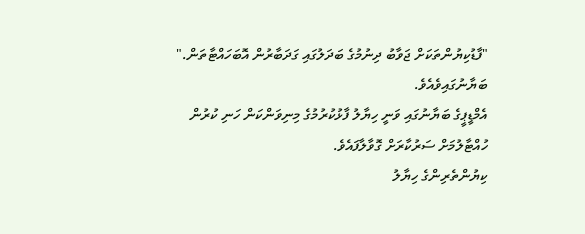"ފާޑުކިޔުންތަކަށް ޖަވާބު ދިނުމުގެ ބަދަލުގައި ގަދަބާރުން އޮބަހައްޓާތަން." ބަޔާނުގައިވެއެވެ.
އެމްޑީޕީގެ ބަޔާނުގައި ވަނީ ހިޔާލު ފާޅުކުރުމުގެ މިނިވަންކަން ހަނި ކުރުން ހުއްޓާލުމަށް ސަރުކާރަށް ގޮވާލާފައެވެ.
ކިޔުންތެރިންގެ ހިޔާލު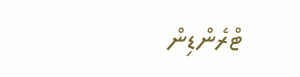ޓްރެންޑިން